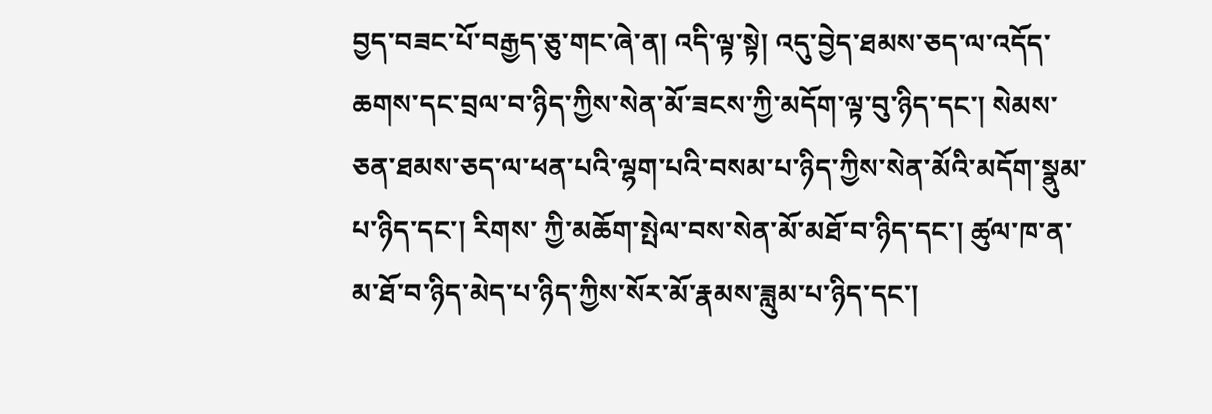བྱད་བཟང་པོ་བརྒྱད་ཅུ་གང་ཞེ་ན། འདི་ལྟ་སྟེ། འདུ་བྱེད་ཐམས་ཅད་ལ་འདོད་ཆགས་དང་བྲལ་བ་ཉིད་ཀྱིས་སེན་མོ་ཟངས་ཀྱི་མདོག་ལྟ་བུ་ཉིད་དང་། སེམས་ཅན་ཐམས་ཅད་ལ་ཕན་པའི་ལྷག་པའི་བསམ་པ་ཉིད་ཀྱིས་སེན་མོའི་མདོག་སྣུམ་པ་ཉིད་དང་། རིགས་ ཀྱི་མཆོག་སྤེལ་བས་སེན་མོ་མཐོ་བ་ཉིད་དང་། ཚུལ་ཁ་ན་མ་ཐོ་བ་ཉིད་མེད་པ་ཉིད་ཀྱིས་སོར་མོ་རྣམས་ཟླུམ་པ་ཉིད་དང་།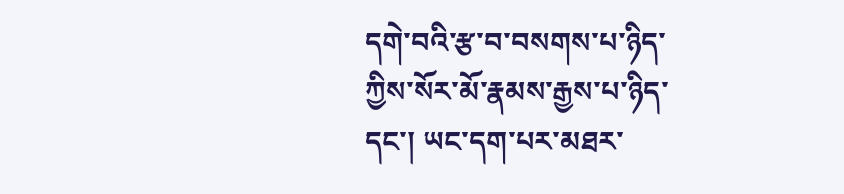དགེ་བའི་རྩ་བ་བསགས་པ་ཉིད་ཀྱིས་སོར་མོ་རྣམས་རྒྱས་པ་ཉིད་དང་། ཡང་དག་པར་མཐར་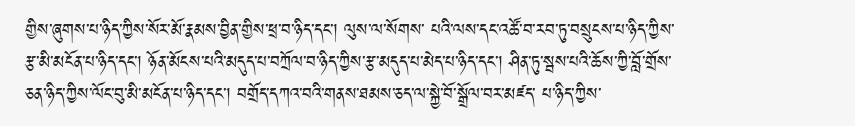གྱིས་ཞུགས་པ་ཉིད་ཀྱིས་སོར་མོ་རྣམས་བྱིན་གྱིས་ཕྲ་བ་ཉིད་དང་། ལུས་ལ་སོགས་ པའི་ལས་དང་འཚོ་བ་རབ་ཏུ་བསྲུངས་པ་ཉིད་ཀྱིས་རྩ་མི་མངོན་པ་ཉིད་དང་། ཉོན་མོངས་པའི་མདུད་པ་བཀྲོལ་བ་ཉིད་ཀྱིས་རྩ་མདུད་པ་མེད་པ་ཉིད་དང་། ཤིན་ཏུ་སྦས་པའི་ཆོས་ཀྱི་བློ་གྲོས་ཅན་ཉིད་ཀྱིས་ལོང་བུ་མི་མངོན་པ་ཉིད་དང་། བགྲོད་དཀའ་བའི་གནས་ཐམས་ཅད་ལ་སྐྱེ་བོ་སྒྲོལ་བར་མཛད་ པ་ཉིད་ཀྱིས་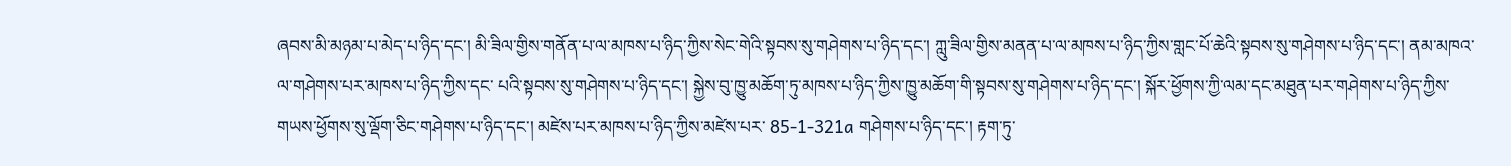ཞབས་མི་མཉམ་པ་མེད་པ་ཉིད་དང་། མི་ཟིལ་གྱིས་གནོན་པ་ལ་མཁས་པ་ཉིད་ཀྱིས་སེང་གེའི་སྟབས་སུ་གཤེགས་པ་ཉིད་དང་། ཀླུ་ཟིལ་གྱིས་མནན་པ་ལ་མཁས་པ་ཉིད་ཀྱིས་གླང་པོ་ཆེའི་སྟབས་སུ་གཤེགས་པ་ཉིད་དང་། ནམ་མཁའ་ལ་གཤེགས་པར་མཁས་པ་ཉིད་ཀྱིས་དང་ པའི་སྟབས་སུ་གཤེགས་པ་ཉིད་དང་། སྐྱེས་བུ་ཁྱུ་མཆོག་ཏུ་མཁས་པ་ཉིད་ཀྱིས་ཁྱུ་མཆོག་གི་སྟབས་སུ་གཤེགས་པ་ཉིད་དང་། སྐོར་ཕྱོགས་ཀྱི་ལམ་དང་མཐུན་པར་གཤེགས་པ་ཉིད་ཀྱིས་གཡས་ཕྱོགས་སུ་ལྡོག་ཅིང་གཤེགས་པ་ཉིད་དང་། མཛེས་པར་མཁས་པ་ཉིད་ཀྱིས་མཛེས་པར་ 85-1-321a གཤེགས་པ་ཉིད་དང་། རྟག་ཏུ་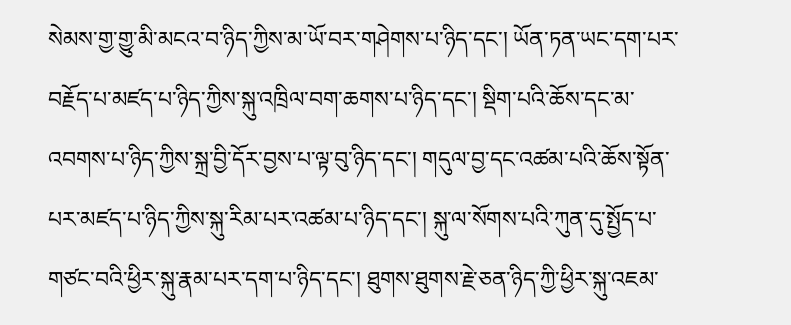སེམས་གྱ་གྱུ་མི་མངའ་བ་ཉིད་ཀྱིས་མ་ཡོ་བར་གཤེགས་པ་ཉིད་དང་། ཡོན་ཏན་ཡང་དག་པར་བརྗོད་པ་མཛད་པ་ཉིད་ཀྱིས་སྐུ་འཁྲིལ་བག་ཆགས་པ་ཉིད་དང་། སྡིག་པའི་ཆོས་དང་མ་འབགས་པ་ཉིད་ཀྱིས་སྐྲ་བྱི་དོར་བྱས་པ་ལྟ་བུ་ཉིད་དང་། གདུལ་བྱ་དང་འཚམ་པའི་ཆོས་སྟོན་པར་མཛད་པ་ཉིད་ཀྱིས་སྐུ་རིམ་པར་འཚམ་པ་ཉིད་དང་། སྐུ་ལ་སོགས་པའི་ཀུན་དུ་སྤྱོད་པ་གཙང་བའི་ཕྱིར་སྐུ་རྣམ་པར་དག་པ་ཉིད་དང་། ཐུགས་ཐུགས་རྗེ་ཅན་ཉིད་ཀྱི་ཕྱིར་སྐུ་འཇམ་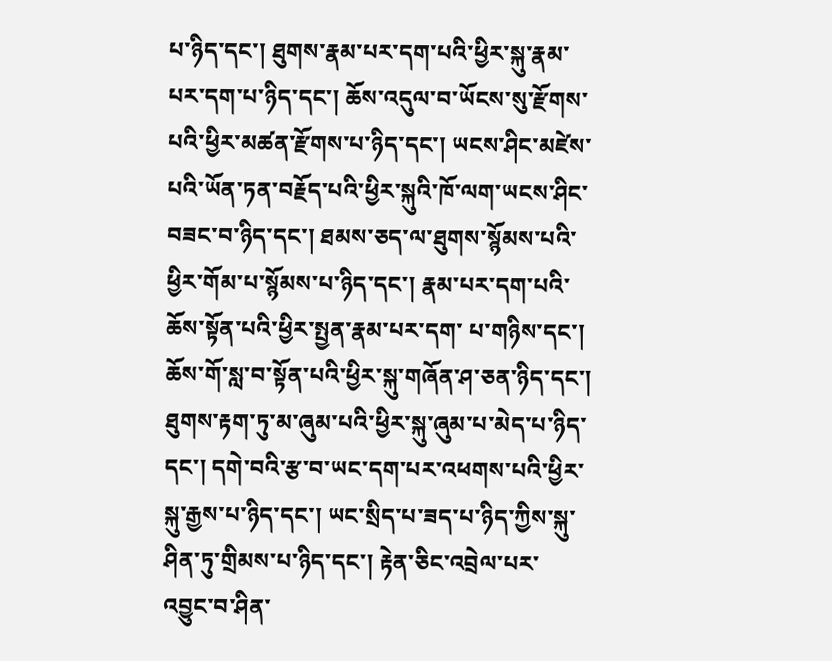པ་ཉིད་དང་། ཐུགས་རྣམ་པར་དག་པའི་ཕྱིར་སྐུ་རྣམ་པར་དག་པ་ཉིད་དང་། ཆོས་འདུལ་བ་ཡོངས་སུ་རྫོགས་པའི་ཕྱིར་མཚན་རྫོགས་པ་ཉིད་དང་། ཡངས་ཤིང་མཛེས་པའི་ཡོན་ཏན་བརྗོད་པའི་ཕྱིར་སྐུའི་ཁོ་ལག་ཡངས་ཤིང་བཟང་བ་ཉིད་དང་། ཐམས་ཅད་ལ་ཐུགས་སྙོམས་པའི་ཕྱིར་གོམ་པ་སྙོམས་པ་ཉིད་དང་། རྣམ་པར་དག་པའི་ཆོས་སྟོན་པའི་ཕྱིར་སྤྱན་རྣམ་པར་དག་ པ་གཉིས་དང་། ཆོས་གོ་སླ་བ་སྟོན་པའི་ཕྱིར་སྐུ་གཞོན་ཤ་ཅན་ཉིད་དང་། ཐུགས་རྟག་ཏུ་མ་ཞུམ་པའི་ཕྱིར་སྐུ་ཞུམ་པ་མེད་པ་ཉིད་དང་། དགེ་བའི་རྩ་བ་ཡང་དག་པར་འཕགས་པའི་ཕྱིར་སྐུ་རྒྱས་པ་ཉིད་དང་། ཡང་སྲིད་པ་ཟད་པ་ཉིད་ཀྱིས་སྐུ་ཤིན་ཏུ་གྲིམས་པ་ཉིད་དང་། རྟེན་ཅིང་འབྲེལ་པར་ འབྱུང་བ་ཤིན་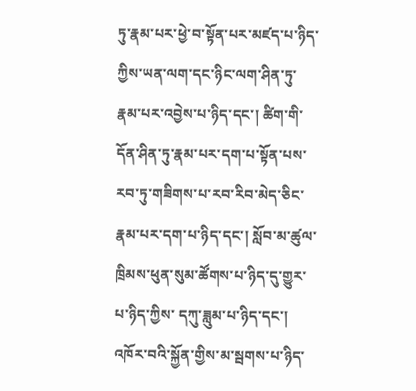ཏུ་རྣམ་པར་ཕྱེ་བ་སྟོན་པར་མཛད་པ་ཉིད་ཀྱིས་ཡན་ལག་དང་ཉིང་ལག་ཤིན་ཏུ་རྣམ་པར་འབྱེས་པ་ཉིད་དང་། ཚིག་གི་དོན་ཤིན་ཏུ་རྣམ་པར་དག་པ་སྟོན་པས་རབ་ཏུ་གཟིགས་པ་རབ་རིབ་མེད་ཅིང་རྣམ་པར་དག་པ་ཉིད་དང་། སློབ་མ་ཚུལ་ཁྲིམས་ཕུན་སུམ་ཚོགས་པ་ཉིད་དུ་གྱུར་པ་ཉིད་ཀྱིས་ དཀུ་ཟླུམ་པ་ཉིད་དང་། འཁོར་བའི་སྐྱོན་གྱིས་མ་སྦགས་པ་ཉིད་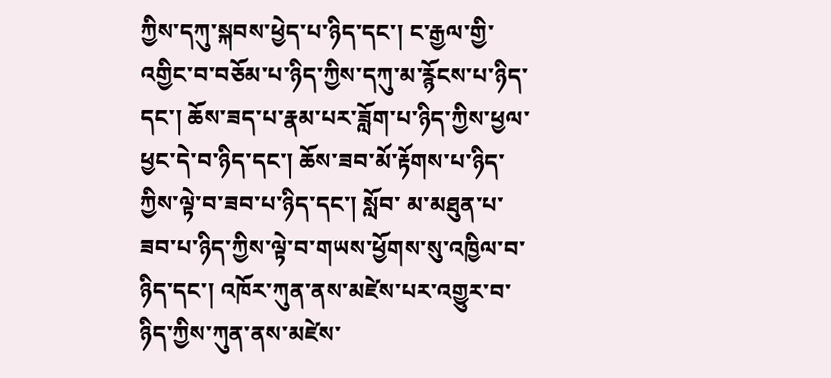ཀྱིས་དཀུ་སྐབས་ཕྱེད་པ་ཉིད་དང་། ང་རྒྱལ་གྱི་འགྱིང་བ་བཅོམ་པ་ཉིད་ཀྱིས་དཀུ་མ་རྙོངས་པ་ཉིད་དང་། ཆོས་ཟད་པ་རྣམ་པར་ཟློག་པ་ཉིད་ཀྱིས་ཕྱལ་ཕྱང་དེ་བ་ཉིད་དང་། ཆོས་ཟབ་མོ་རྟོགས་པ་ཉིད་ཀྱིས་ལྟེ་བ་ཟབ་པ་ཉིད་དང་། སློབ་ མ་མཐུན་པ་ཟབ་པ་ཉིད་ཀྱིས་ལྟེ་བ་གཡས་ཕྱོགས་སུ་འཁྱིལ་བ་ཉིད་དང་། འཁོར་ཀུན་ནས་མཛེས་པར་འགྱུར་བ་ཉིད་ཀྱིས་ཀུན་ནས་མཛེས་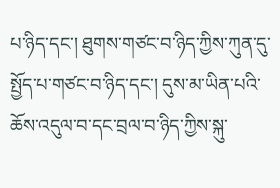པ་ཉིད་དང་། ཐུགས་གཙང་བ་ཉིད་ཀྱིས་ཀུན་དུ་སྤྱོད་པ་གཙང་བ་ཉིད་དང་། དུས་མ་ཡིན་པའི་ཆོས་འདུལ་བ་དང་བྲལ་བ་ཉིད་ཀྱིས་སྐུ་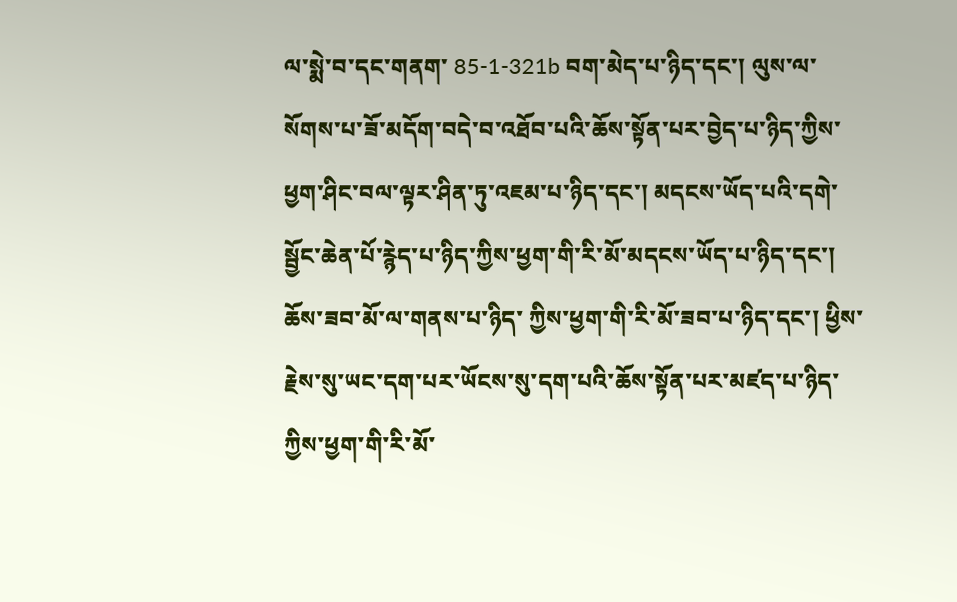ལ་སྨེ་བ་དང་གནག་ 85-1-321b བག་མེད་པ་ཉིད་དང་། ལུས་ལ་སོགས་པ་ཟོ་མདོག་བདེ་བ་འཐོབ་པའི་ཆོས་སྟོན་པར་བྱེད་པ་ཉིད་ཀྱིས་ཕྱག་ཤིང་བལ་ལྟར་ཤིན་ཏུ་འཇམ་པ་ཉིད་དང་། མདངས་ཡོད་པའི་དགེ་སྦྱོང་ཆེན་པོ་རྙེད་པ་ཉིད་ཀྱིས་ཕྱག་གི་རི་མོ་མདངས་ཡོད་པ་ཉིད་དང་། ཆོས་ཟབ་མོ་ལ་གནས་པ་ཉིད་ ཀྱིས་ཕྱག་གི་རི་མོ་ཟབ་པ་ཉིད་དང་། ཕྱིས་རྗེས་སུ་ཡང་དག་པར་ཡོངས་སུ་དག་པའི་ཆོས་སྟོན་པར་མཛད་པ་ཉིད་ཀྱིས་ཕྱག་གི་རི་མོ་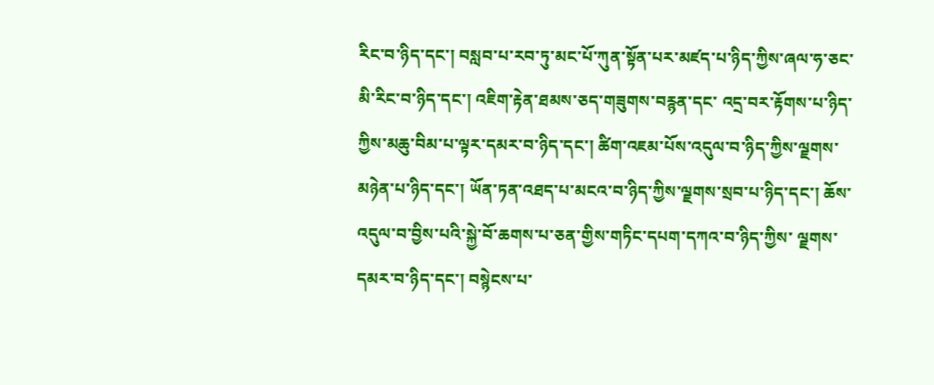རིང་བ་ཉིད་དང་། བསླབ་པ་རབ་ཏུ་མང་པོ་ཀུན་སྟོན་པར་མཛད་པ་ཉིད་ཀྱིས་ཞལ་ཧ་ཅང་མི་རིང་བ་ཉིད་དང་། འཇིག་རྟེན་ཐམས་ཅད་གཟུགས་བརྙན་དང་ འདྲ་བར་རྟོགས་པ་ཉིད་ཀྱིས་མཆུ་བིམ་པ་ལྟར་དམར་བ་ཉིད་དང་། ཚིག་འཇམ་པོས་འདུལ་བ་ཉིད་ཀྱིས་ལྗགས་མཉེན་པ་ཉིད་དང་། ཡོན་ཏན་འཐད་པ་མངའ་བ་ཉིད་ཀྱིས་ལྗགས་སྲབ་པ་ཉིད་དང་། ཆོས་འདུལ་བ་བྱིས་པའི་སྐྱེ་བོ་ཆགས་པ་ཅན་གྱིས་གཏིང་དཔག་དཀའ་བ་ཉིད་ཀྱིས་ ལྗགས་དམར་བ་ཉིད་དང་། བསྙེངས་པ་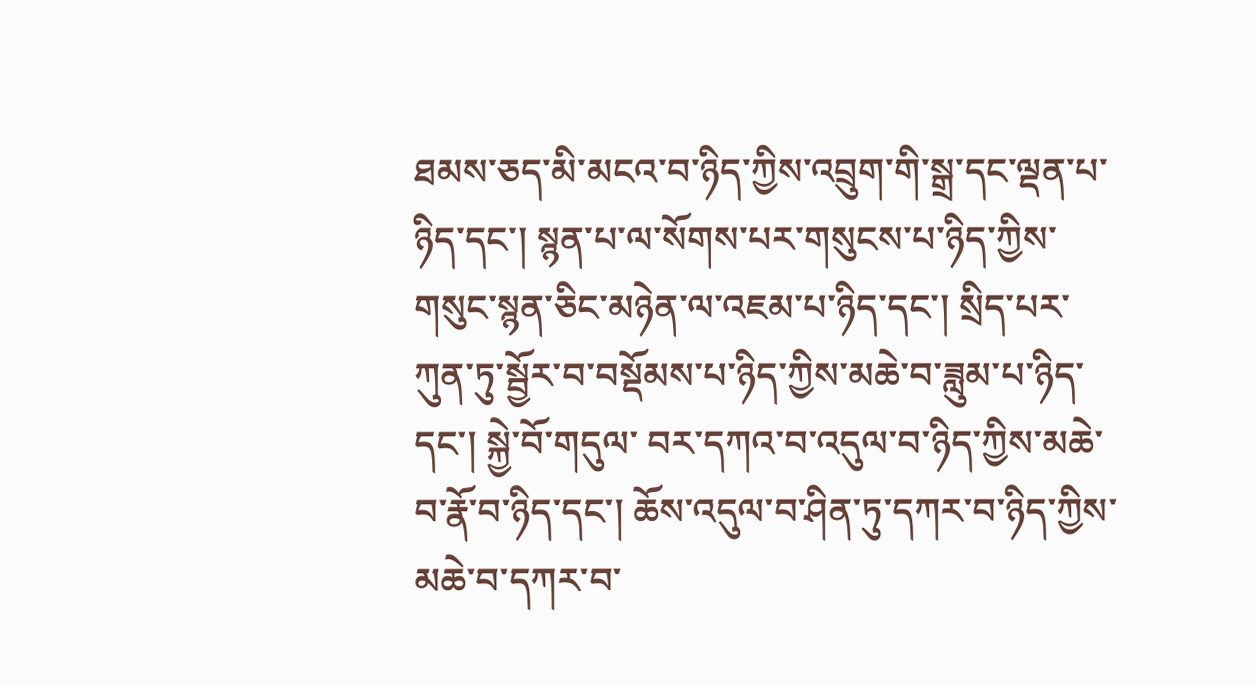ཐམས་ཅད་མི་མངའ་བ་ཉིད་ཀྱིས་འབྲུག་གི་སྒྲ་དང་ལྡན་པ་ཉིད་དང་། སྙན་པ་ལ་སོགས་པར་གསུངས་པ་ཉིད་ཀྱིས་གསུང་སྙན་ཅིང་མཉེན་ལ་འཇམ་པ་ཉིད་དང་། སྲིད་པར་ཀུན་ཏུ་སྦྱོར་བ་བསྡོམས་པ་ཉིད་ཀྱིས་མཆེ་བ་ཟླུམ་པ་ཉིད་དང་། སྐྱེ་བོ་གདུལ་ བར་དཀའ་བ་འདུལ་བ་ཉིད་ཀྱིས་མཆེ་བ་རྣོ་བ་ཉིད་དང་། ཆོས་འདུལ་བ་ཤིན་ཏུ་དཀར་བ་ཉིད་ཀྱིས་མཆེ་བ་དཀར་བ་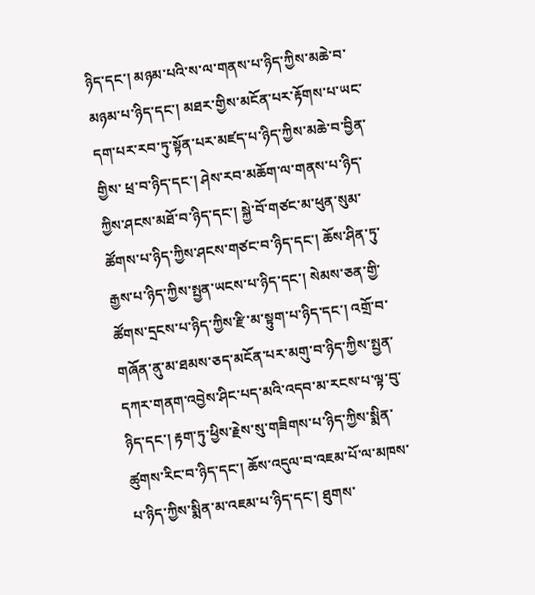ཉིད་དང་། མཉམ་པའི་ས་ལ་གནས་པ་ཉིད་ཀྱིས་མཆེ་བ་མཉམ་པ་ཉིད་དང་། མཐར་གྱིས་མངོན་པར་རྟོགས་པ་ཡང་དག་པར་རབ་ཏུ་སྟོན་པར་མཛད་པ་ཉིད་ཀྱིས་མཆེ་བ་བྱིན་གྱིས་ ཕྲ་བ་ཉིད་དང་། ཤེས་རབ་མཆོག་ལ་གནས་པ་ཉིད་ཀྱིས་ཤངས་མཐོ་བ་ཉིད་དང་། སྐྱེ་བོ་གཙང་མ་ཕུན་སུམ་ཚོགས་པ་ཉིད་ཀྱིས་ཤངས་གཙང་བ་ཉིད་དང་། ཆོས་ཤིན་ཏུ་རྒྱས་པ་ཉིད་ཀྱིས་སྤྱན་ཡངས་པ་ཉིད་དང་། སེམས་ཅན་གྱི་ཚོགས་དྲངས་པ་ཉིད་ཀྱིས་རྫི་མ་སྟུག་པ་ཉིད་དང་། འགྲོ་བ་གཞོན་ནུ་མ་ཐམས་ཅད་མངོན་པར་མགུ་བ་ཉིད་ཀྱིས་སྤྱན་དཀར་གནག་འབྱེས་ཤིང་པད་མའི་འདབ་མ་རངས་པ་ལྟ་བུ་ཉིད་དང་། རྟག་ཏུ་ཕྱིས་རྗེས་སུ་གཟིགས་པ་ཉིད་ཀྱིས་སྨིན་ཚུགས་རིང་བ་ཉིད་དང་། ཆོས་འདུལ་བ་འཇམ་པོ་ལ་མཁས་པ་ཉིད་ཀྱིས་སྨིན་མ་འཇམ་པ་ཉིད་དང་། ཐུགས་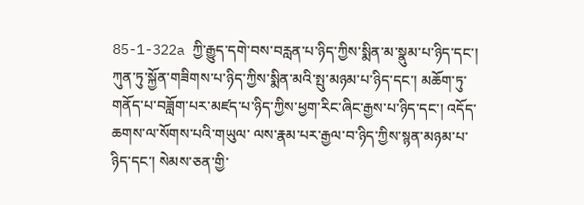85-1-322a ཀྱི་རྒྱུད་དགེ་བས་བརླན་པ་ཉིད་ཀྱིས་སྨིན་མ་སྣུམ་པ་ཉིད་དང་། ཀུན་ཏུ་སྐྱོན་གཟིགས་པ་ཉིད་ཀྱིས་སྨིན་མའི་སྤུ་མཉམ་པ་ཉིད་དང་། མཆོག་ཏུ་གནོད་པ་བཟློག་པར་མཛད་པ་ཉིད་ཀྱིས་ཕྱག་རིང་ཞིང་རྒྱས་པ་ཉིད་དང་། འདོད་ཆགས་ལ་སོགས་པའི་གཡུལ་ ལས་རྣམ་པར་རྒྱལ་བ་ཉིད་ཀྱིས་སྙན་མཉམ་པ་ཉིད་དང་། སེམས་ཅན་གྱི་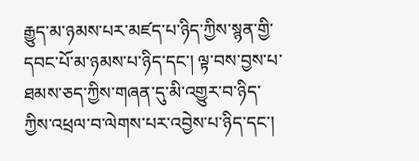རྒྱུད་མ་ཉམས་པར་མཛད་པ་ཉིད་ཀྱིས་སྙན་གྱི་དབང་པོ་མ་ཉམས་པ་ཉིད་དང་། ལྟ་བས་བྱས་པ་ཐམས་ཅད་ཀྱིས་གཞན་དུ་མི་འགྱུར་བ་ཉིད་ཀྱིས་འཕྲལ་བ་ལེགས་པར་འབྱེས་པ་ཉིད་དང་།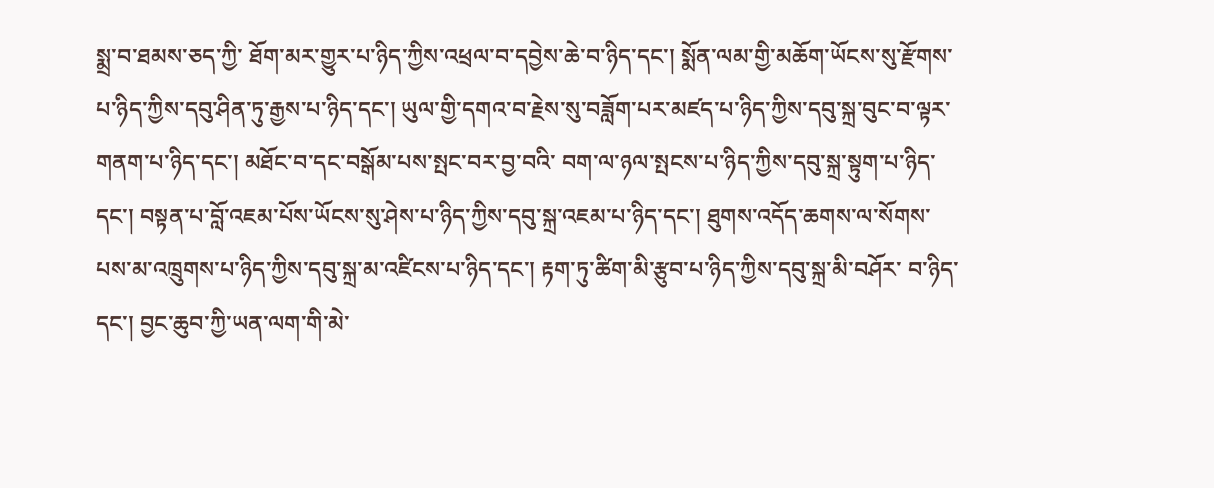སྨྲ་བ་ཐམས་ཅད་ཀྱི་ ཐོག་མར་གྱུར་པ་ཉིད་ཀྱིས་འཕྲལ་བ་དབྱེས་ཆེ་བ་ཉིད་དང་། སྨོན་ལམ་གྱི་མཆོག་ཡོངས་སུ་རྫོགས་པ་ཉིད་ཀྱིས་དབུ་ཤིན་ཏུ་རྒྱས་པ་ཉིད་དང་། ཡུལ་གྱི་དགའ་བ་རྗེས་སུ་བཟློག་པར་མཛད་པ་ཉིད་ཀྱིས་དབུ་སྐྲ་བུང་བ་ལྟར་གནག་པ་ཉིད་དང་། མཐོང་བ་དང་བསྒོམ་པས་སྤང་བར་བྱ་བའི་ བག་ལ་ཉལ་སྤངས་པ་ཉིད་ཀྱིས་དབུ་སྐྲ་སྟུག་པ་ཉིད་དང་། བསྟན་པ་བློ་འཇམ་པོས་ཡོངས་སུ་ཤེས་པ་ཉིད་ཀྱིས་དབུ་སྐྲ་འཇམ་པ་ཉིད་དང་། ཐུགས་འདོད་ཆགས་ལ་སོགས་པས་མ་འཁྲུགས་པ་ཉིད་ཀྱིས་དབུ་སྐྲ་མ་འཛིངས་པ་ཉིད་དང་། རྟག་ཏུ་ཚིག་མི་རྩུབ་པ་ཉིད་ཀྱིས་དབུ་སྐྲ་མི་བཤོར་ བ་ཉིད་དང་། བྱང་ཆུབ་ཀྱི་ཡན་ལག་གི་མེ་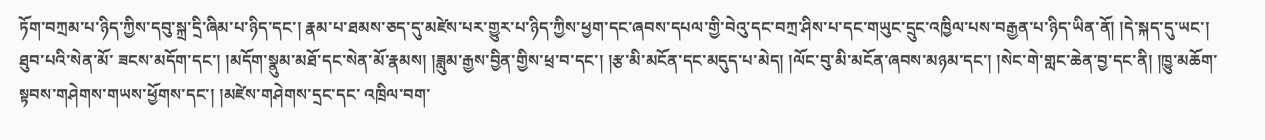ཏོག་བཀྲམ་པ་ཉིད་ཀྱིས་དབུ་སྐྲ་དྲི་ཞིམ་པ་ཉིད་དང་། རྣམ་པ་ཐམས་ཅད་དུ་མཛེས་པར་གྱུར་པ་ཉིད་ཀྱིས་ཕྱག་དང་ཞབས་དཔལ་གྱི་བེའུ་དང་བཀྲ་ཤིས་པ་དང་གཡུང་དྲུང་འཁྱིལ་པས་བརྒྱན་པ་ཉིད་ཡིན་ནོ། །དེ་སྐད་དུ་ཡང་། ཐུབ་པའི་སེན་མོ་ ཟངས་མདོག་དང་། །མདོག་སྣུམ་མཐོ་དང་སེན་མོ་རྣམས། །ཟླུམ་རྒྱས་བྱིན་གྱིས་ཕྲ་བ་དང་། །རྩ་མི་མངོན་དང་མདུད་པ་མེད། །ལོང་བུ་མི་མངོན་ཞབས་མཉམ་དང་། །སེང་གེ་གླང་ཆེན་བྱ་དང་ནི། །ཁྱུ་མཆོག་སྟབས་གཤེགས་གཡས་ཕྱོགས་དང་། །མཛེས་གཤེགས་དྲང་དང་ འཁྲིལ་བག་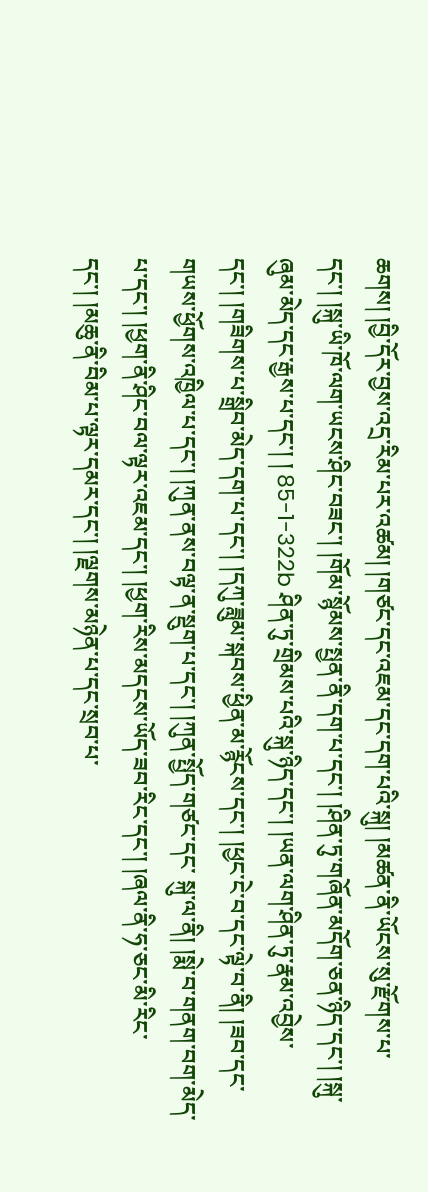ཆགས། །བྱི་དོར་བྱས་འདྲ་རིམ་པར་འཚམ། །གཙང་དང་འཇམ་དང་དག་པའི་སྐུ། །མཚན་ནི་ཡོངས་སུ་རྫོགས་པ་དང་། །སྐུ་ཡི་ཁོ་ལག་ཡངས་ཤིང་བཟང་། །གོམ་སྙོམས་སྤྱན་ནི་དག་པ་དང་། །ཤིན་ཏུ་གཞོན་མདོག་ཅན་ཉིད་དང་། །སྐུ་ཞུམ་མེད་དང་རྒྱས་པ་དང་། ། 85-1-322b ཤིན་ཏུ་གྲིམས་པའི་སྐུ་ཉིད་དང་། །ཡན་ལག་ཤིན་ཏུ་རྣམ་འབྱེས་དང་། །གཟིགས་པ་སྒྲིབ་མེད་དག་པ་དང་། །དཀུ་ཟླུམ་སྐབས་ཕྱིན་མ་རྙོངས་དང་། །ཕྱང་ངེ་བ་དང་ལྟེ་བ་ནི། །ཟབ་དང་གཡས་ཕྱོགས་འཁྱིལ་པ་དང་། །ཀུན་ནས་བལྟ་ན་སྡུག་པ་དང་། །ཀུན་སྤྱོད་གཙང་དང་ སྐུ་ལ་ནི། །སྨེ་བ་གནག་བག་མེད་པ་དང་། །ཕྱག་ནི་ཤིང་བལ་ལྟར་འཇམ་དང་། །ཕྱག་རིས་མདངས་ཡོད་ཟབ་རིང་དང་། །ཞལ་ནི་ཧ་ཅང་མི་རིང་དང་། །མཆུ་ནི་བིམ་པ་ལྟར་དམར་དང་། །ལྗགས་མཉེན་པ་དང་སྲབ་པ་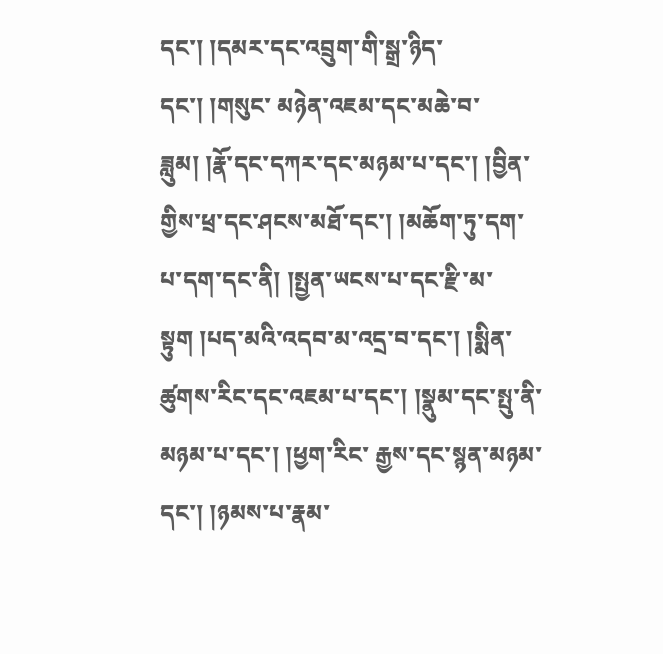དང་། །དམར་དང་འབྲུག་གི་སྒྲ་ཉིད་དང་། །གསུང་ མཉེན་འཇམ་དང་མཆེ་བ་ཟླུམ། །རྣོ་དང་དཀར་དང་མཉམ་པ་དང་། །བྱིན་གྱིས་ཕྲ་དང་ཤངས་མཐོ་དང་། །མཆོག་ཏུ་དག་པ་དག་དང་ནི། །སྤྱན་ཡངས་པ་དང་རྫི་མ་སྟུག །པད་མའི་འདབ་མ་འདྲ་བ་དང་། །སྨིན་ཚུགས་རིང་དང་འཇམ་པ་དང་། །སྣུམ་དང་སྤུ་ནི་མཉམ་པ་དང་། །ཕྱག་རིང་ རྒྱས་དང་སྙན་མཉམ་དང་། །ཉམས་པ་རྣམ་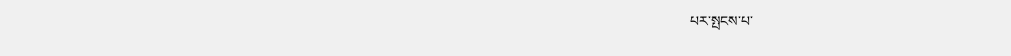པར་སྤངས་པ་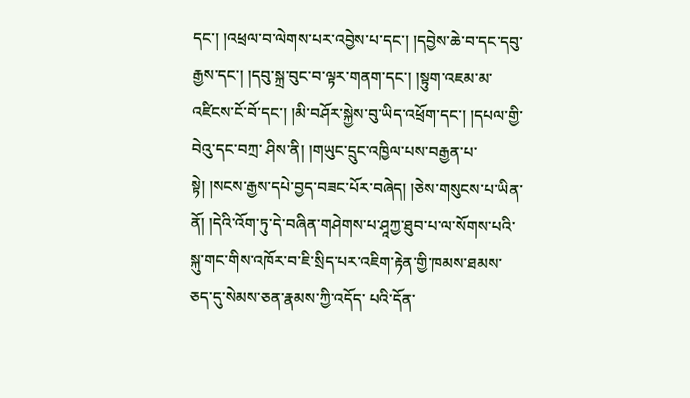དང་། །འཕྲལ་བ་ལེགས་པར་འབྱེས་པ་དང་། །དབྱེས་ཆེ་བ་དང་དབུ་རྒྱས་དང་། །དབུ་སྐྲ་བུང་བ་ལྟར་གནག་དང་། །སྟུག་འཇམ་མ་འཛིངས་ངོ་བོ་དང་། །མི་བཤོར་སྐྱེས་བུ་ཡིད་འཕྲོག་དང་། །དཔལ་གྱི་བེའུ་དང་བཀྲ་ ཤིས་ནི། །གཡུང་དྲུང་འཁྱིལ་པས་བརྒྱན་པ་སྟེ། །སངས་རྒྱས་དཔེ་བྱད་བཟང་པོར་བཞེད། །ཅེས་གསུངས་པ་ཡིན་ནོ། །དེའི་འོག་ཏུ་དེ་བཞིན་གཤེགས་པ་ཤཱཀྱ་ཐུབ་པ་ལ་སོགས་པའི་སྐུ་གང་གིས་འཁོར་བ་ཇི་སྲིད་པར་འཇིག་རྟེན་གྱི་ཁམས་ཐམས་ཅད་དུ་སེམས་ཅན་རྣམས་ཀྱི་འདོད་ པའི་དོན་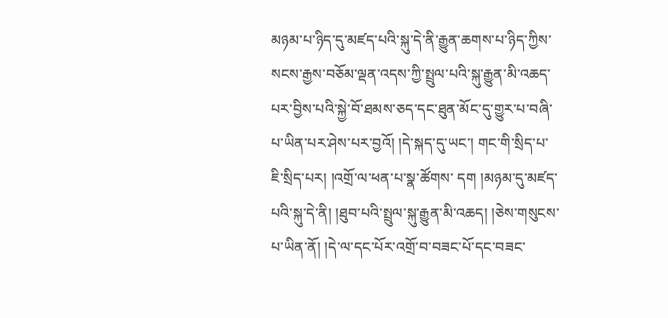མཉམ་པ་ཉིད་དུ་མཛད་པའི་སྐུ་དེ་ནི་རྒྱུན་ཆགས་པ་ཉིད་ཀྱིས་སངས་རྒྱས་བཅོམ་ལྡན་འདས་ཀྱི་སྤྲུལ་པའི་སྐུ་རྒྱུན་མི་འཆད་པར་བྱིས་པའི་སྐྱེ་བོ་ཐམས་ཅད་དང་ཐུན་མོང་དུ་གྱུར་པ་བཞི་པ་ཡིན་པར་ཤེས་པར་བྱའོ། །དེ་སྐད་དུ་ཡང་། གང་གི་སྲིད་པ་ཇི་སྲིད་པར། །འགྲོ་ལ་ཕན་པ་སྣ་ཚོགས་ དག །མཉམ་དུ་མཛད་པའི་སྐུ་དེ་ནི། །ཐུབ་པའི་སྤྲུལ་སྐུ་རྒྱུན་མི་འཆད། །ཅེས་གསུངས་པ་ཡིན་ནོ། །དེ་ལ་དང་པོར་འགྲོ་བ་བཟང་པོ་དང་བཟང་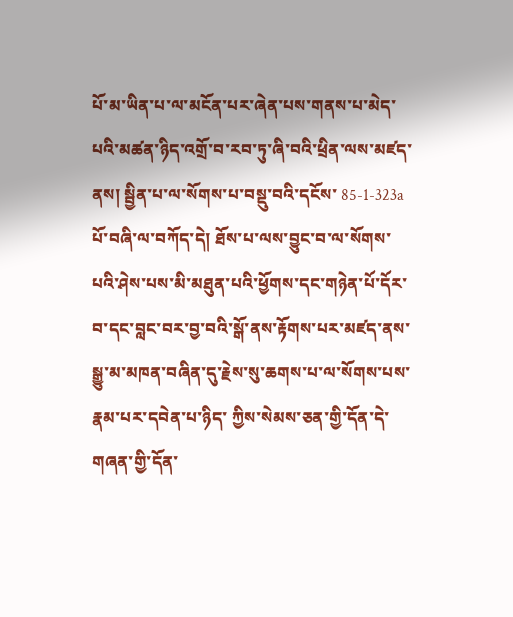པོ་མ་ཡིན་པ་ལ་མངོན་པར་ཞེན་པས་གནས་པ་མེད་པའི་མཚན་ཉིད་འགྲོ་བ་རབ་ཏུ་ཞི་བའི་ཕྲིན་ལས་མཛད་ནས། སྦྱིན་པ་ལ་སོགས་པ་བསྡུ་བའི་དངོས་ 85-1-323a པོ་བཞི་ལ་བཀོད་དེ། ཐོས་པ་ལས་བྱུང་བ་ལ་སོགས་པའི་ཤེས་པས་མི་མཐུན་པའི་ཕྱོགས་དང་གཉེན་པོ་དོར་བ་དང་བླང་བར་བྱ་བའི་སྒོ་ནས་རྟོགས་པར་མཛད་ནས་སྒྱུ་མ་མཁན་བཞིན་དུ་རྗེས་སུ་ཆགས་པ་ལ་སོགས་པས་རྣམ་པར་དབེན་པ་ཉིད་ ཀྱིས་སེམས་ཅན་གྱི་དོན་དེ་གཞན་གྱི་དོན་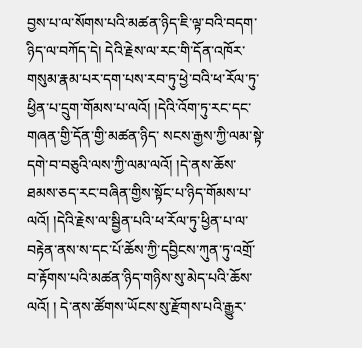བྱས་པ་ལ་སོགས་པའི་མཚན་ཉིད་ཇི་ལྟ་བའི་བདག་ཉིད་ལ་བཀོད་དེ། དེའི་རྗེས་ལ་རང་གི་དོན་འཁོར་གསུམ་རྣམ་པར་དག་པས་རབ་ཏུ་ཕྱེ་བའི་ཕ་རོལ་ཏུ་ཕྱིན་པ་དྲུག་གོམས་པ་ལའོ། །དེའི་འོག་ཏུ་རང་དང་གཞན་གྱི་དོན་གྱི་མཚན་ཉིད་ སངས་རྒྱས་ཀྱི་ལམ་སྟེ་དགེ་བ་བཅུའི་ལས་ཀྱི་ལམ་ལའོ། །དེ་ནས་ཆོས་ཐམས་ཅད་རང་བཞིན་གྱིས་སྟོང་པ་ཉིད་གོམས་པ་ལའོ། །དེའི་རྗེས་ལ་སྦྱིན་པའི་ཕ་རོལ་ཏུ་ཕྱིན་པ་ལ་བརྟེན་ནས་ས་དང་པོ་ཆོས་ཀྱི་དབྱིངས་ཀུན་ཏུ་འགྲོ་བ་རྟོགས་པའི་མཚན་ཉིད་གཉིས་སུ་མེད་པའི་ཆོས་ལའོ། ། དེ་ནས་ཚོགས་ཡོངས་སུ་རྫོགས་པའི་རྒྱུར་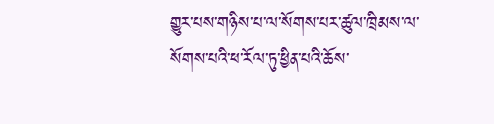གྱུར་པས་གཉིས་པ་ལ་སོགས་པར་ཚུལ་ཁྲིམས་ལ་སོགས་པའི་ཕ་རོལ་ཏུ་ཕྱིན་པའི་ཆོས་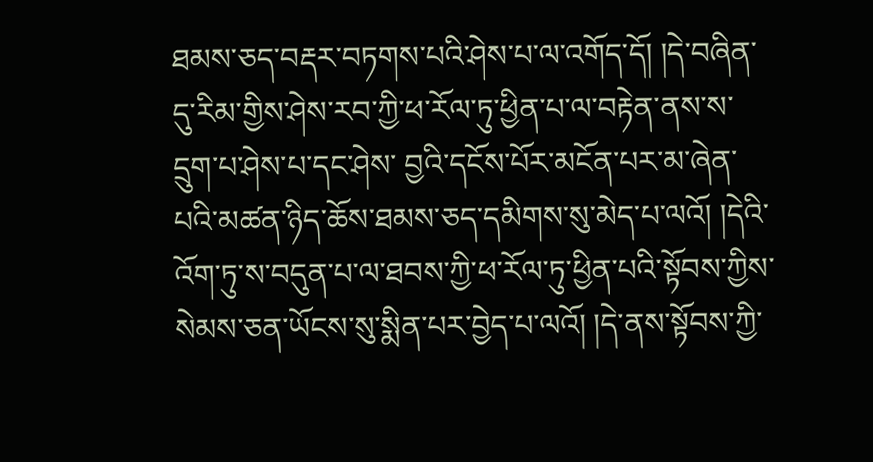ཐམས་ཅད་བརྡར་བཏགས་པའི་ཤེས་པ་ལ་འགོད་དོ། །དེ་བཞིན་དུ་རིམ་གྱིས་ཤེས་རབ་ཀྱི་ཕ་རོལ་ཏུ་ཕྱིན་པ་ལ་བརྟེན་ནས་ས་དྲུག་པ་ཤེས་པ་དང་ཤེས་ བྱའི་དངོས་པོར་མངོན་པར་མ་ཞེན་པའི་མཚན་ཉིད་ཆོས་ཐམས་ཅད་དམིགས་སུ་མེད་པ་ལའོ། །དེའི་འོག་ཏུ་ས་བདུན་པ་ལ་ཐབས་ཀྱི་ཕ་རོལ་ཏུ་ཕྱིན་པའི་སྟོབས་ཀྱིས་སེམས་ཅན་ཡོངས་སུ་སྨིན་པར་བྱེད་པ་ལའོ། །དེ་ནས་སྟོབས་ཀྱི་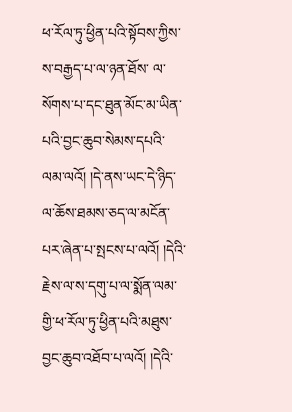ཕ་རོལ་ཏུ་ཕྱིན་པའི་སྟོབས་ཀྱིས་ས་བརྒྱད་པ་ལ་ཉན་ཐོས་ ལ་སོགས་པ་དང་ཐུན་མོང་མ་ཡིན་པའི་བྱང་ཆུབ་སེམས་དཔའི་ལམ་ལའོ། །དེ་ནས་ཡང་དེ་ཉིད་ལ་ཆོས་ཐམས་ཅད་ལ་མངོན་པར་ཞེན་པ་སྤངས་པ་ལའོ། །དེའི་རྗེས་ལ་ས་དགུ་པ་ལ་སྨོན་ལམ་གྱི་ཕ་རོལ་ཏུ་ཕྱིན་པའི་མཐུས་བྱང་ཆུབ་འཐོབ་པ་ལའོ། །དེའི་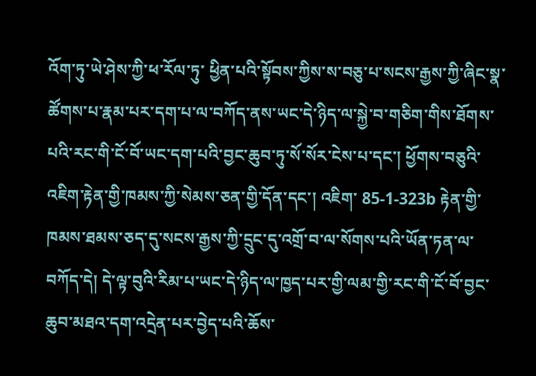འོག་ཏུ་ཡེ་ཤེས་ཀྱི་ཕ་རོལ་ཏུ་ ཕྱིན་པའི་སྟོབས་ཀྱིས་ས་བཅུ་པ་སངས་རྒྱས་ཀྱི་ཞིང་སྣ་ཚོགས་པ་རྣམ་པར་དག་པ་ལ་བཀོད་ནས་ཡང་དེ་ཉིད་ལ་སྐྱེ་བ་གཅིག་གིས་ཐོགས་པའི་རང་གི་ངོ་བོ་ཡང་དག་པའི་བྱང་ཆུབ་ཏུ་སོ་སོར་ངེས་པ་དང་། ཕྱོགས་བཅུའི་འཇིག་རྟེན་གྱི་ཁམས་ཀྱི་སེམས་ཅན་གྱི་དོན་དང་། འཇིག་ 85-1-323b རྟེན་གྱི་ཁམས་ཐམས་ཅད་དུ་སངས་རྒྱས་ཀྱི་དྲུང་དུ་འགྲོ་བ་ལ་སོགས་པའི་ཡོན་ཏན་ལ་བཀོད་དེ། དེ་ལྟ་བུའི་རིམ་པ་ཡང་དེ་ཉིད་ལ་ཁྱད་པར་གྱི་ལམ་གྱི་རང་གི་ངོ་བོ་བྱང་ཆུབ་མཐའ་དག་འདྲེན་པར་བྱེད་པའི་ཆོས་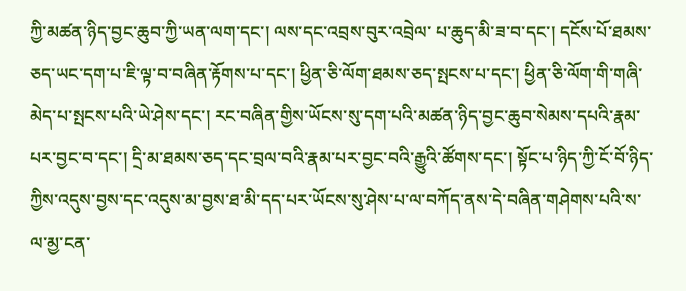ཀྱི་མཚན་ཉིད་བྱང་ཆུབ་ཀྱི་ཡན་ལག་དང་། ལས་དང་འབྲས་བུར་འབྲེལ་ པ་ཆུད་མི་ཟ་བ་དང་། དངོས་པོ་ཐམས་ཅད་ཡང་དག་པ་ཇི་ལྟ་བ་བཞིན་རྟོགས་པ་དང་། ཕྱིན་ཅི་ལོག་ཐམས་ཅད་སྤངས་པ་དང་། ཕྱིན་ཅི་ལོག་གི་གཞི་མེད་པ་སྤངས་པའི་ཡེ་ཤེས་དང་། རང་བཞིན་གྱིས་ཡོངས་སུ་དག་པའི་མཚན་ཉིད་བྱང་ཆུབ་སེམས་དཔའི་རྣམ་པར་བྱང་བ་དང་། དྲི་མ་ཐམས་ཅད་དང་བྲལ་བའི་རྣམ་པར་བྱང་བའི་རྒྱུའི་ཚོགས་དང་། སྟོང་པ་ཉིད་ཀྱི་ངོ་བོ་ཉིད་ཀྱིས་འདུས་བྱས་དང་འདུས་མ་བྱས་ཐ་མི་དད་པར་ཡོངས་སུ་ཤེས་པ་ལ་བཀོད་ནས་དེ་བཞིན་གཤེགས་པའི་ས་ལ་མྱ་ངན་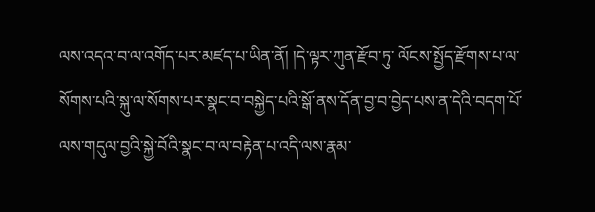ལས་འདའ་བ་ལ་འགོད་པར་མཛད་པ་ཡིན་ནོ། །དེ་ལྟར་ཀུན་རྫོབ་ཏུ་ ལོངས་སྤྱོད་རྫོགས་པ་ལ་སོགས་པའི་སྐུ་ལ་སོགས་པར་སྣང་བ་བསྐྱེད་པའི་སྒོ་ནས་དོན་བྱ་བ་བྱེད་པས་ན་དེའི་བདག་པོ་ལས་གདུལ་བྱའི་སྐྱེ་བོའི་སྣང་བ་ལ་བརྟེན་པ་འདི་ལས་རྣམ་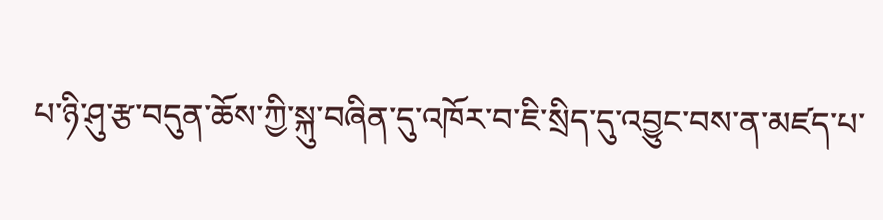པ་ཉི་ཤུ་རྩ་བདུན་ཆོས་ཀྱི་སྐུ་བཞིན་དུ་འཁོར་བ་ཇི་སྲིད་དུ་འབྱུང་བས་ན་མཛད་པ་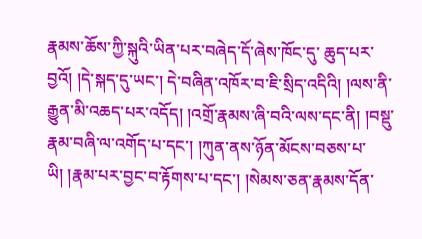རྣམས་ཆོས་ཀྱི་སྐུའི་ཡིན་པར་བཞེད་དོ་ཞེས་ཁོང་དུ་ ཆུད་པར་བྱའོ། །དེ་སྐད་དུ་ཡང་། དེ་བཞིན་འཁོར་བ་ཇི་སྲིད་འདིའི། །ལས་ནི་རྒྱུན་མི་འཆད་པར་འདོད། །འགྲོ་རྣམས་ཞི་བའི་ལས་དང་ནི། །བསྡུ་རྣམ་བཞི་ལ་འགོད་པ་དང་། །ཀུན་ནས་ཉོན་མོངས་བཅས་པ་ཡི། །རྣམ་པར་བྱང་བ་རྟོགས་པ་དང་། །སེམས་ཅན་རྣམས་དོན་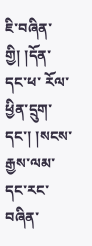ཇི་བཞིན་གྱི། །དོན་དང་ཕ་ རོལ་ཕྱིན་དྲུག་དང་། །སངས་རྒྱས་ལམ་དང་རང་བཞིན་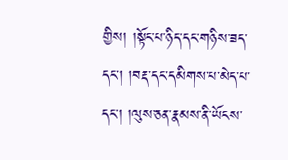གྱིས། །སྟོང་པ་ཉིད་དང་གཉིས་ཟད་དང་། །བརྡ་དང་དམིགས་པ་མེད་པ་དང་། །ལུས་ཅན་རྣམས་ནི་ཡོངས་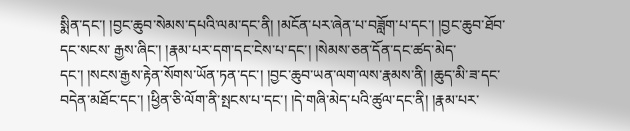སྨིན་དང་། །བྱང་ཆུབ་སེམས་དཔའི་ལམ་དང་ནི། །མངོན་པར་ཞེན་པ་བཟློག་པ་དང་། །བྱང་ཆུབ་ཐོབ་དང་སངས་ རྒྱས་ཞིང་། །རྣམ་པར་དག་དང་ངེས་པ་དང་། །སེམས་ཅན་དོན་དང་ཚད་མེད་དང་། །སངས་རྒྱས་རྟེན་སོགས་ཡོན་ཏན་དང་། །བྱང་ཆུབ་ཡན་ལག་ལས་རྣམས་ནི། །ཆུད་མི་ཟ་དང་བདེན་མཐོང་དང་། །ཕྱིན་ཅི་ལོག་ནི་སྤངས་པ་དང་། །དེ་གཞི་མེད་པའི་ཚུལ་དང་ནི། །རྣམ་པར་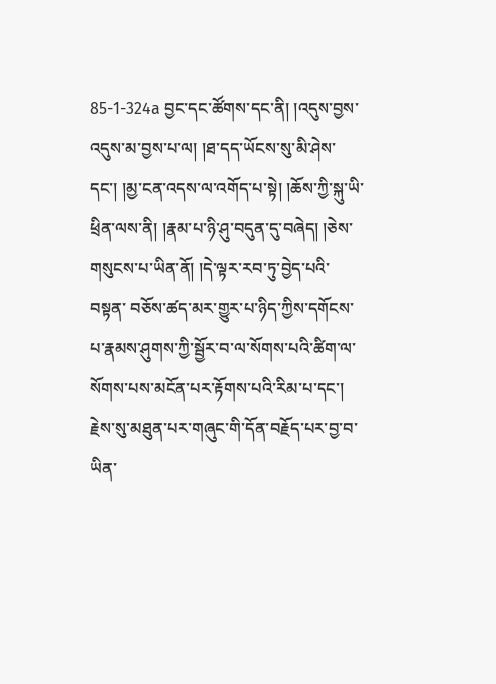85-1-324a བྱང་དང་ཚོགས་དང་ནི། །འདུས་བྱས་འདུས་མ་བྱས་པ་ལ། །ཐ་དད་ཡོངས་སུ་མི་ཤེས་དང་། །མྱ་ངན་འདས་ལ་འགོད་པ་སྟེ། །ཆོས་ཀྱི་སྐུ་ཡི་ཕྲིན་ལས་ནི། །རྣམ་པ་ཉི་ཤུ་བདུན་དུ་བཞེད། །ཅེས་གསུངས་པ་ཡིན་ནོ། །དེ་ལྟར་རབ་ཏུ་བྱེད་པའི་བསྟན་ བཅོས་ཚད་མར་གྱུར་པ་ཉིད་ཀྱིས་དགོངས་པ་རྣམས་ཤུགས་ཀྱི་སྦྱོར་བ་ལ་སོགས་པའི་ཚིག་ལ་སོགས་པས་མངོན་པར་རྟོགས་པའི་རིམ་པ་དང་། རྗེས་སུ་མཐུན་པར་གཞུང་གི་དོན་བརྗོད་པར་བྱ་བ་ཡིན་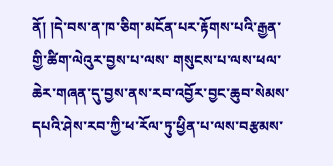ནོ། །དེ་བས་ན་ཁ་ཅིག་མངོན་པར་རྟོགས་པའི་རྒྱན་གྱི་ཚིག་ལེའུར་བྱས་པ་ལས་ གསུངས་པ་ལས་ཕལ་ཆེར་གཞན་དུ་བྱས་ནས་རབ་འབྱོར་བྱང་ཆུབ་སེམས་དཔའི་ཤེས་རབ་ཀྱི་ཕ་རོལ་ཏུ་ཕྱིན་པ་ལས་བརྩམས་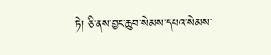ཏེ། ཅི་ནས་བྱང་ཆུབ་སེམས་དཔའ་སེམས་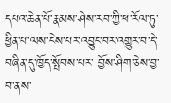དཔའ་ཆེན་པོ་རྣམས་ཤེས་རབ་ཀྱི་ཕ་རོལ་ཏུ་ཕྱིན་པ་ལས་ངེས་པར་འབྱུང་བར་འགྱུར་བ་དེ་བཞིན་དུ་ཁྱོད་སྤོབས་པར་ བྱོས་ཤིག་ཅེས་བྱ་བ་ནས་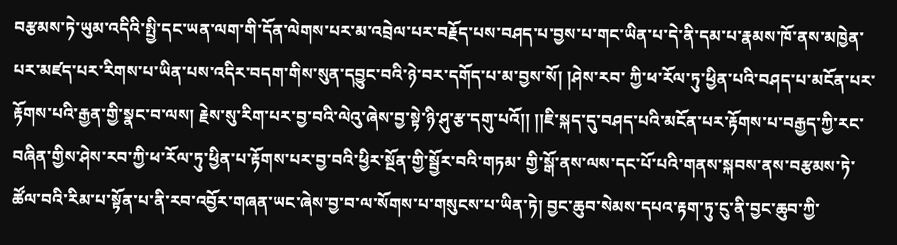བརྩམས་ཏེ་ཡུམ་འདིའི་སྤྱི་དང་ཡན་ལག་གི་དོན་ལེགས་པར་མ་འབྲེལ་པར་བརྗོད་པས་བཤད་པ་བྱས་པ་གང་ཡིན་པ་དེ་ནི་དམ་པ་རྣམས་ཁོ་ནས་མཁྱེན་པར་མཛད་པར་རིགས་པ་ཡིན་པས་འདིར་བདག་གིས་སུན་དབྱུང་བའི་ཉེ་བར་དགོད་པ་མ་བྱས་སོ། །ཤེས་རབ་ ཀྱི་ཕ་རོལ་ཏུ་ཕྱིན་པའི་བཤད་པ་མངོན་པར་རྟོགས་པའི་རྒྱན་གྱི་སྣང་བ་ལས། རྗེས་སུ་རིག་པར་བྱ་བའི་ལེའུ་ཞེས་བྱ་སྟེ་ཉི་ཤུ་རྩ་དགུ་པའོ།། །།ཇི་སྐད་དུ་བཤད་པའི་མངོན་པར་རྟོགས་པ་བརྒྱད་ཀྱི་རང་བཞིན་གྱིས་ཤེས་རབ་ཀྱི་ཕ་རོལ་ཏུ་ཕྱིན་པ་རྟོགས་པར་བྱ་བའི་ཕྱིར་སྔོན་གྱི་སྦྱོར་བའི་གཏམ་ གྱི་སྒོ་ནས་ལས་དང་པོ་པའི་གནས་སྐབས་ནས་བརྩམས་ཏེ་ཚོལ་བའི་རིམ་པ་སྟོན་པ་ནི་རབ་འབྱོར་གཞན་ཡང་ཞེས་བྱ་བ་ལ་སོགས་པ་གསུངས་པ་ཡིན་ཏེ། བྱང་ཆུབ་སེམས་དཔའ་རྟག་ཏུ་ངུ་ནི་བྱང་ཆུབ་ཀྱི་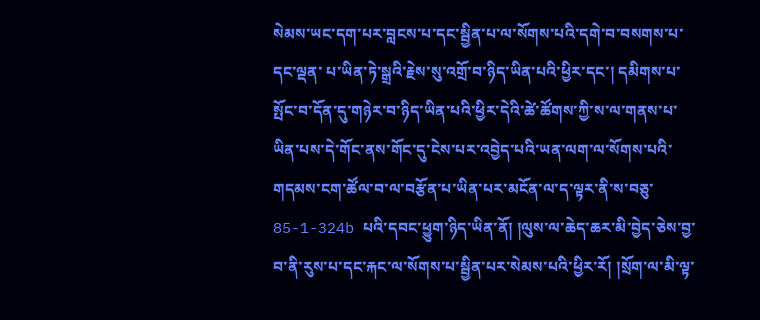སེམས་ཡང་དག་པར་བླངས་པ་དང་སྦྱིན་པ་ལ་སོགས་པའི་དགེ་བ་བསགས་པ་དང་ལྡན་ པ་ཡིན་ཏེ་སྒྲའི་རྗེས་སུ་འགྲོ་བ་ཉིད་ཡིན་པའི་ཕྱིར་དང་། དམིགས་པ་སྤོང་བ་དོན་དུ་གཉེར་བ་ཉིད་ཡིན་པའི་ཕྱིར་དེའི་ཚེ་ཚོགས་ཀྱི་ས་ལ་གནས་པ་ཡིན་པས་དེ་གོང་ནས་གོང་དུ་ངེས་པར་འབྱེད་པའི་ཡན་ལག་ལ་སོགས་པའི་གདམས་ངག་ཚོལ་བ་ལ་བརྩོན་པ་ཡིན་པར་མངོན་ལ་ད་ལྟར་ནི་ས་བཅུ་ 85-1-324b པའི་དབང་ཕྱུག་ཉིད་ཡིན་ནོ། །ལུས་ལ་ཆེད་ཆར་མི་བྱེད་ཅེས་བྱ་བ་ནི་རུས་པ་དང་རྐང་ལ་སོགས་པ་སྦྱིན་པར་སེམས་པའི་ཕྱིར་རོ། །སྲོག་ལ་མི་ལྟ་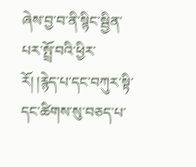ཞེས་བྱ་བ་ནི་སྙིང་སྦྱིན་པར་སྤྲོ་བའི་ཕྱིར་རོ། །རྙེད་པ་དང་བཀུར་སྟི་དང་ཚིགས་སུ་བཅད་པ་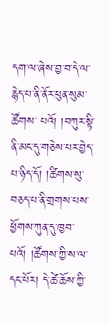དག་ལ་ཞེས་བྱ་བ་དེ་ལ་རྙེད་པ་ནི་ནོར་ཕུན་སུམ་ཚོགས་ པའོ། །བཀུར་སྟི་ནི་མང་དུ་གཅེས་པར་བྱེད་པ་ཉིད་དོ། །ཚིགས་སུ་བཅད་པ་ནི་གྲགས་པས་ཕྱོགས་ཀུན་དུ་ཁྱབ་པའོ། །ཚོགས་ཀྱི་ས་ལ་དང་པོར། དེ་ཚེ་ཆོས་ཀྱི་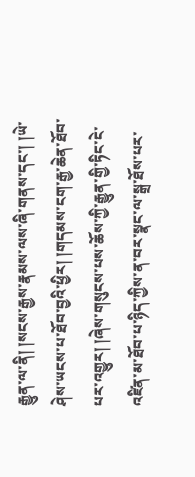རྒྱུན་ལ་ནི། །སངས་རྒྱས་རྣམས་ལས་ཞི་གནས་དང་། །ཡེ་ཤེས་ཡངས་པ་ཐོབ་བྱའི་ཕྱིར། །གདམས་ངག་རྒྱ་ཆེན་ཐོབ་ པར་འགྱུར། །ཞེས་གསུངས་པས་ཆོས་ཀྱི་རྒྱུན་གྱི་ཏིང་ངེ་འཛིན་མ་ཐོབ་པ་ཉིད་ཀྱིས་ན་བར་སྣང་ལ་སྒྲ་ཐོས་པར་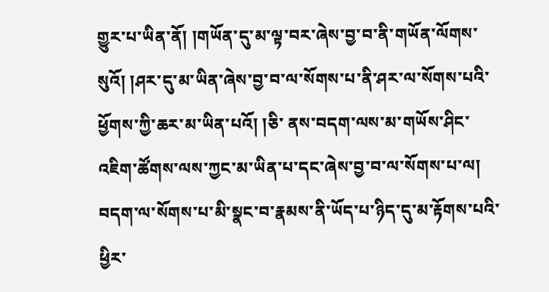གྱུར་པ་ཡིན་ནོ། །གཡོན་དུ་མ་ལྟ་བར་ཞེས་བྱ་བ་ནི་གཡོན་ལོགས་སུའོ། །ཤར་དུ་མ་ཡིན་ཞེས་བྱ་བ་ལ་སོགས་པ་ནི་ཤར་ལ་སོགས་པའི་ཕྱོགས་ཀྱི་ཆར་མ་ཡིན་པའོ། །ཅི་ ནས་བདག་ལས་མ་གཡོས་ཤིང་འཇིག་ཚོགས་ལས་ཀྱང་མ་ཡིན་པ་དང་ཞེས་བྱ་བ་ལ་སོགས་པ་ལ། བདག་ལ་སོགས་པ་མི་སྣང་བ་རྣམས་ནི་ཡོད་པ་ཉིད་དུ་མ་རྟོགས་པའི་ཕྱིར་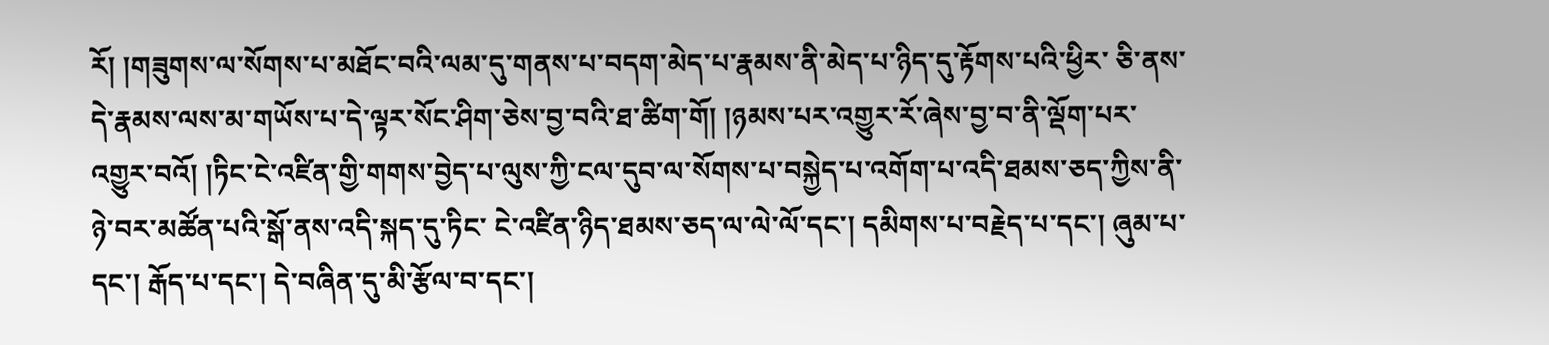རོ། །གཟུགས་ལ་སོགས་པ་མཐོང་བའི་ལམ་དུ་གནས་པ་བདག་མེད་པ་རྣམས་ནི་མེད་པ་ཉིད་དུ་རྟོགས་པའི་ཕྱིར་ ཅི་ནས་དེ་རྣམས་ལས་མ་གཡོས་པ་དེ་ལྟར་སོང་ཤིག་ཅེས་བྱ་བའི་ཐ་ཚིག་གོ། །ཉམས་པར་འགྱུར་རོ་ཞེས་བྱ་བ་ནི་ལྡོག་པར་འགྱུར་བའོ། །ཏིང་ངེ་འཛིན་གྱི་གགས་བྱེད་པ་ལུས་ཀྱི་ངལ་དུབ་ལ་སོགས་པ་བསྐྱེད་པ་འགོག་པ་འདི་ཐམས་ཅད་ཀྱིས་ནི་ཉེ་བར་མཚོན་པའི་སྒོ་ནས་འདི་སྐད་དུ་ཏིང་ ངེ་འཛིན་ཉིད་ཐམས་ཅད་ལ་ལེ་ལོ་དང་། དམིགས་པ་བརྗེད་པ་དང་། ཞུམ་པ་དང་། རྒོད་པ་དང་། དེ་བཞིན་དུ་མི་རྩོལ་བ་དང་།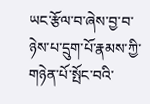ཡང་རྩོལ་བ་ཞེས་བྱ་བ་ཉེས་པ་དྲུག་པོ་རྣམས་ཀྱི་གཉེན་པོ་སྤོང་བའི་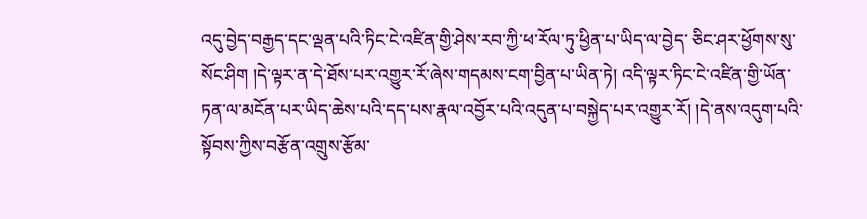འདུ་བྱེད་བརྒྱད་དང་ལྡན་པའི་ཏིང་ངེ་འཛིན་གྱི་ཤེས་རབ་ཀྱི་ཕ་རོལ་ཏུ་ཕྱིན་པ་ཡིད་ལ་བྱེད་ ཅིང་ཤར་ཕྱོགས་སུ་སོང་ཤིག །དེ་ལྟར་ན་དེ་ཐོས་པར་འགྱུར་རོ་ཞེས་གདམས་ངག་བྱིན་པ་ཡིན་ཏེ། འདི་ལྟར་ཏིང་ངེ་འཛིན་གྱི་ཡོན་ཏན་ལ་མངོན་པར་ཡིད་ཆེས་པའི་དད་པས་རྣལ་འབྱོར་པའི་འདུན་པ་བསྐྱེད་པར་འགྱུར་རོ། །དེ་ནས་འདུག་པའི་སྟོབས་ཀྱིས་བརྩོན་འགྲུས་རྩོམ་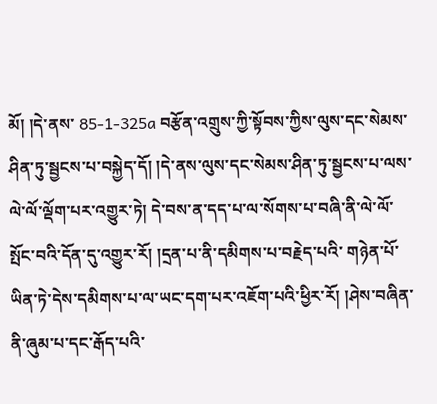མོ། །དེ་ནས་ 85-1-325a བརྩོན་འགྲུས་ཀྱི་སྟོབས་ཀྱིས་ལུས་དང་སེམས་ཤིན་ཏུ་སྦྱངས་པ་བསྐྱེད་དོ། །དེ་ནས་ལུས་དང་སེམས་ཤིན་ཏུ་སྦྱངས་པ་ལས་ལེ་ལོ་ལྡོག་པར་འགྱུར་ཏེ། དེ་བས་ན་དད་པ་ལ་སོགས་པ་བཞི་ནི་ལེ་ལོ་སྤོང་བའི་དོན་དུ་འགྱུར་རོ། །དྲན་པ་ནི་དམིགས་པ་བརྗེད་པའི་ གཉེན་པོ་ཡིན་ཏེ་དེས་དམིགས་པ་ལ་ཡང་དག་པར་འཇོག་པའི་ཕྱིར་རོ། །ཤེས་བཞིན་ནི་ཞུམ་པ་དང་རྒོད་པའི་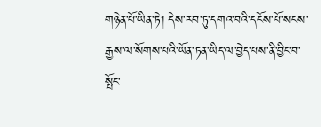གཉེན་པོ་ཡིན་ཏེ། དེས་རབ་ཏུ་དགའ་བའི་དངོས་པོ་སངས་རྒྱས་ལ་སོགས་པའི་ཡོན་ཏན་ཡིད་ལ་བྱེད་པས་ནི་བྱིང་བ་སྤོང་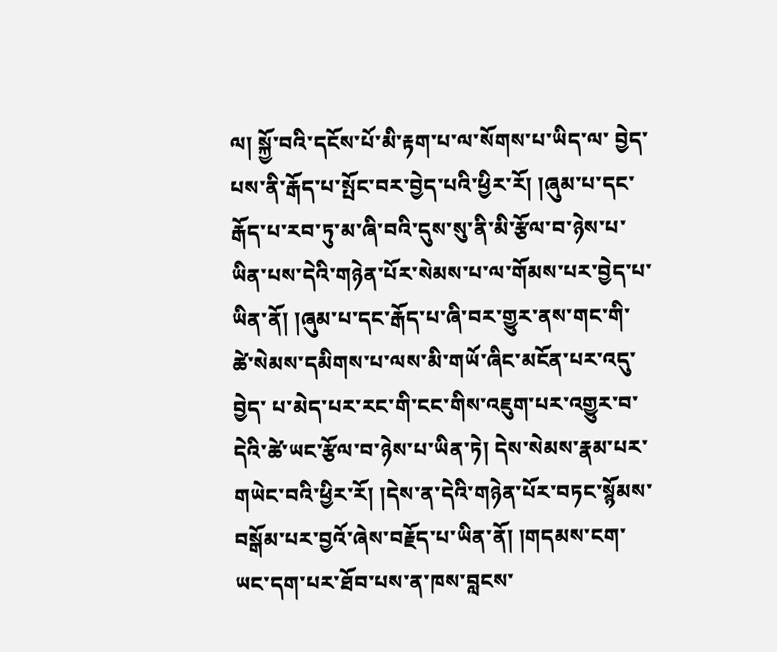ལ། སྐྱོ་བའི་དངོས་པོ་མི་རྟག་པ་ལ་སོགས་པ་ཡིད་ལ་ བྱེད་པས་ནི་རྒོད་པ་སྤོང་བར་བྱེད་པའི་ཕྱིར་རོ། །ཞུམ་པ་དང་རྒོད་པ་རབ་ཏུ་མ་ཞི་བའི་དུས་སུ་ནི་མི་རྩོལ་བ་ཉེས་པ་ཡིན་པས་དེའི་གཉེན་པོར་སེམས་པ་ལ་གོམས་པར་བྱེད་པ་ཡིན་ནོ། །ཞུམ་པ་དང་རྒོད་པ་ཞི་བར་གྱུར་ནས་གང་གི་ཚེ་སེམས་དམིགས་པ་ལས་མི་གཡོ་ཞིང་མངོན་པར་འདུ་བྱེད་ པ་མེད་པར་རང་གི་ངང་གིས་འཇུག་པར་འགྱུར་བ་དེའི་ཚེ་ཡང་རྩོལ་བ་ཉེས་པ་ཡིན་ཏེ། དེས་སེམས་རྣམ་པར་གཡེང་བའི་ཕྱིར་རོ། །དེས་ན་དེའི་གཉེན་པོར་བཏང་སྙོམས་བསྒོམ་པར་བྱའོ་ཞེས་བརྗོད་པ་ཡིན་ནོ། །གདམས་ངག་ཡང་དག་པར་ཐོབ་པས་ན་ཁས་བླངས་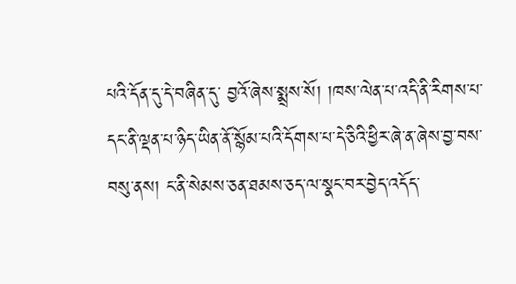པའི་དོན་དུ་དེ་བཞིན་དུ་ བྱའོ་ཞེས་སྨྲས་སོ། །ཁས་ལེན་པ་འདི་ནི་རིགས་པ་དང་ནི་ལྡན་པ་ཉིད་ཡིན་ནོ་སྙོམ་པའི་དོགས་པ་དེ་ཅིའི་ཕྱིར་ཞེ་ན་ཞེས་བྱ་བས་བསུ་ནས། ང་ནི་སེམས་ཅན་ཐམས་ཅད་ལ་སྣང་བར་བྱེད་འདོད་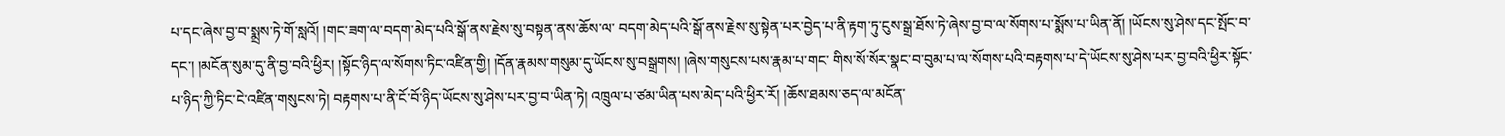པ་དང་ཞེས་བྱ་བ་སྨྲས་ཏེ་གོ་སླའོ། །གང་ཟག་ལ་བདག་མེད་པའི་སྒོ་ནས་རྗེས་སུ་བསྟན་ནས་ཆོས་ལ་ བདག་མེད་པའི་སྒོ་ནས་རྗེས་སུ་སྟེན་པར་བྱེད་པ་ནི་རྟག་ཏུ་ངུས་སྒྲ་ཐོས་ཏེ་ཞེས་བྱ་བ་ལ་སོགས་པ་སྨོས་པ་ཡིན་ནོ། །ཡོངས་སུ་ཤེས་དང་སྤོང་བ་དང་། །མངོན་སུམ་དུ་ནི་བྱ་བའི་ཕྱིར། །སྟོང་ཉིད་ལ་སོགས་ཏིང་འཛིན་གྱི། །དོན་རྣམས་གསུམ་དུ་ཡོངས་སུ་བསྒྲགས། །ཞེས་གསུངས་པས་རྣམ་པ་གང་ གིས་སོ་སོར་སྣང་བ་བུམ་པ་ལ་སོགས་པའི་བརྟགས་པ་དེ་ཡོངས་སུ་ཤེས་པར་བྱ་བའི་ཕྱིར་སྟོང་པ་ཉིད་ཀྱི་ཏིང་ངེ་འཛིན་གསུངས་ཏེ། བརྟགས་པ་ནི་ངོ་བོ་ཉིད་ཡོངས་སུ་ཤེས་པར་བྱ་བ་ཡིན་ཏེ། འཁྲུལ་པ་ཙམ་ཡིན་པས་མེད་པའི་ཕྱིར་རོ། །ཆོས་ཐམས་ཅད་ལ་མངོན་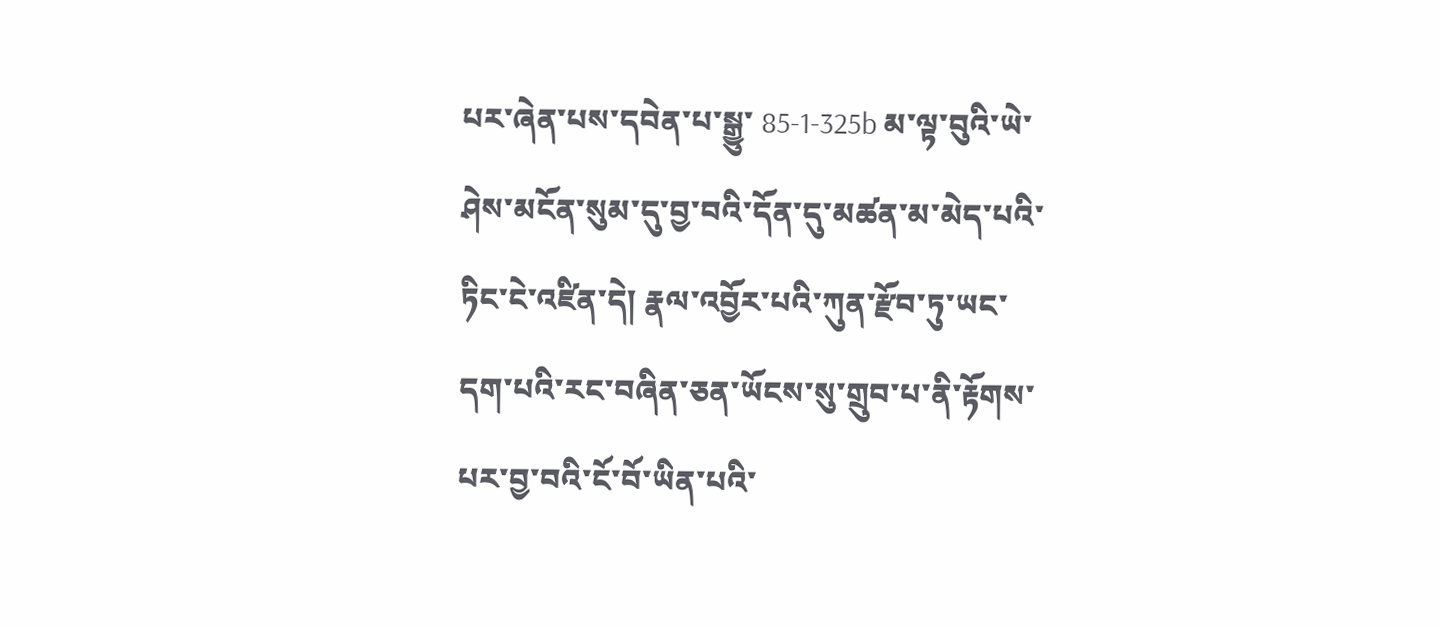པར་ཞེན་པས་དབེན་པ་སྒྱུ་ 85-1-325b མ་ལྟ་བུའི་ཡེ་ཤེས་མངོན་སུམ་དུ་བྱ་བའི་དོན་དུ་མཚན་མ་མེད་པའི་ཏིང་ངེ་འཛིན་དེ། རྣལ་འབྱོར་པའི་ཀུན་རྫོབ་ཏུ་ཡང་དག་པའི་རང་བཞིན་ཅན་ཡོངས་སུ་གྲུབ་པ་ནི་རྟོགས་པར་བྱ་བའི་ངོ་བོ་ཡིན་པའི་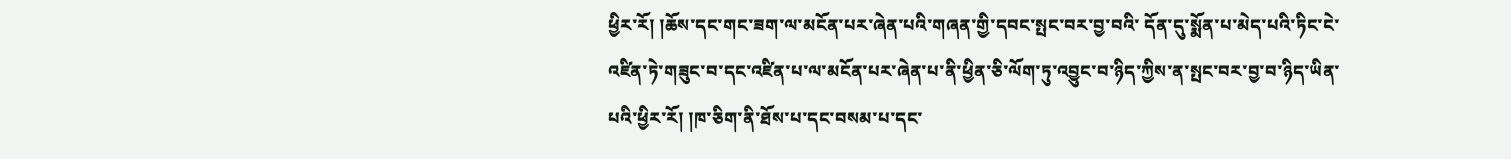ཕྱིར་རོ། །ཆོས་དང་གང་ཟག་ལ་མངོན་པར་ཞེན་པའི་གཞན་གྱི་དབང་སྤང་བར་བྱ་བའི་ དོན་དུ་སྨོན་པ་མེད་པའི་ཏིང་ངེ་འཛིན་ཏེ་གཟུང་བ་དང་འཛིན་པ་ལ་མངོན་པར་ཞེན་པ་ནི་ཕྱིན་ཅི་ལོག་ཏུ་འབྱུང་བ་ཉིད་ཀྱིས་ན་སྤང་བར་བྱ་བ་ཉིད་ཡིན་པའི་ཕྱིར་རོ། །ཁ་ཅིག་ནི་ཐོས་པ་དང་བསམ་པ་དང་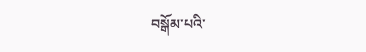བསྒོམ་པའི་